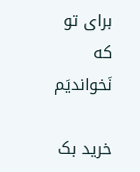برای تو که نَخواندیَم

خرید بک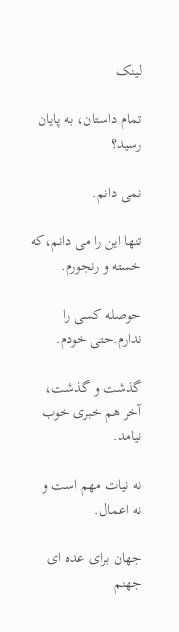لینک

تمام داستان، به پایان رسید؟

نمی دانم.

تنها این را می دانم،که خسته و رنجورم.

حوصله کسی را ندارم.حتی خودم.

گذشت و گذشت، آخر هم خبری خوب نیامد.

نه نیات مهم است و نه اعمال.

جهان برای عده ای جهنم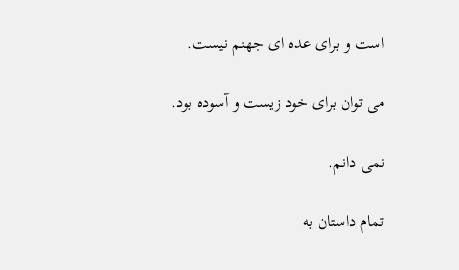است و برای عده ای جهنم نیست.

می توان برای خود زیست و آسوده بود.

نمی دانم.

تمام داستان به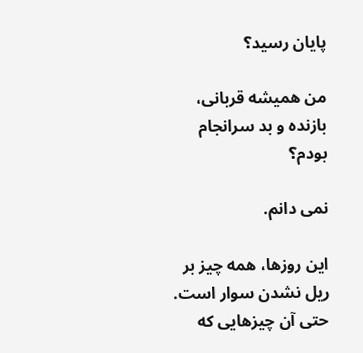پایان رسید؟

من همیشه قربانی، بازنده و بد سرانجام بودم؟

نمی دانم.

این روزها، همه چیز بر ریل نشدن سوار است. حتی آن چیزهایی که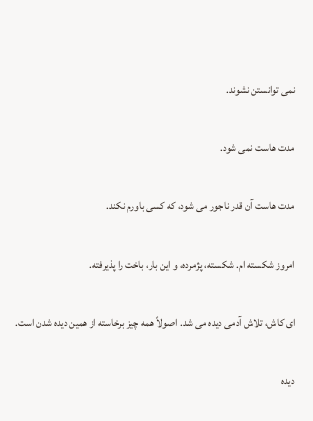نمی توانستن نشوند.

مدت هاست نمی شود.

مدت هاست آن قدر ناجور می شود، که کسی باورم نکند.

امروز شکسته ام. شکسته، پژمرده، و این بار، باخت را پذیرفته.

ای کاش، تلاش آدمی دیده می شد. اصولاً همه چیز برخاسته از همین دیده شدن است.

دیده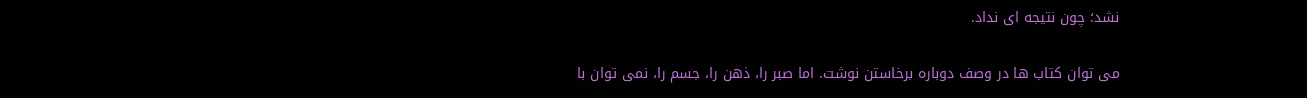نشد؛ چون نتیجه ای نداد.

می توان کتاب ها در وصف دوباره برخاستن نوشت. اما صبر را، ذهن را، جسم را، نمی توان با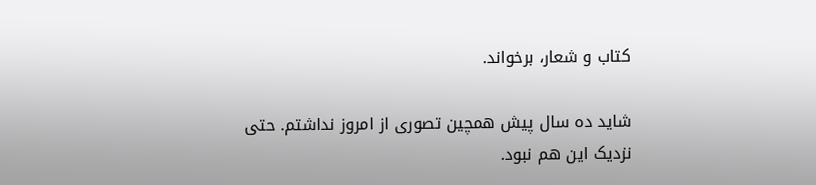کتاب و شعار، برخواند.

شاید ده سال پیش همچین تصوری از امروز نداشتم. حتی نزدیک این هم نبود.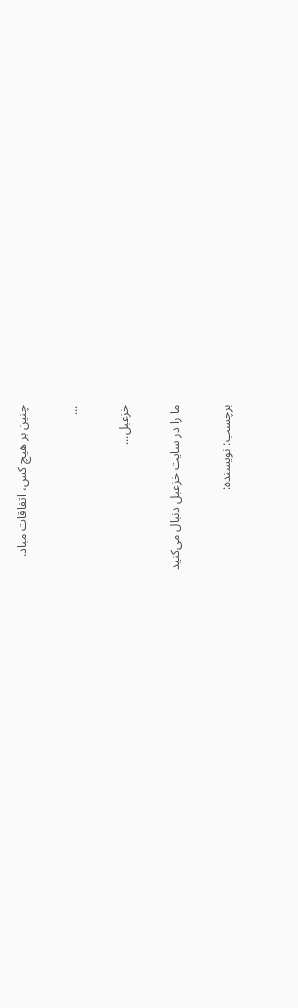چنین بر هیچ کس، اتفاقات مباد.

...

خزعبل...

ما را در سایت خزعبل دنبال می‌کنید

برچسب: نویسنده: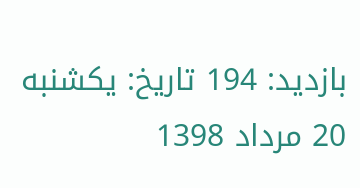بازدید: 194 تاريخ: يکشنبه 20 مرداد 1398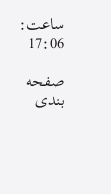ساعت: 17:06

صفحه بندی